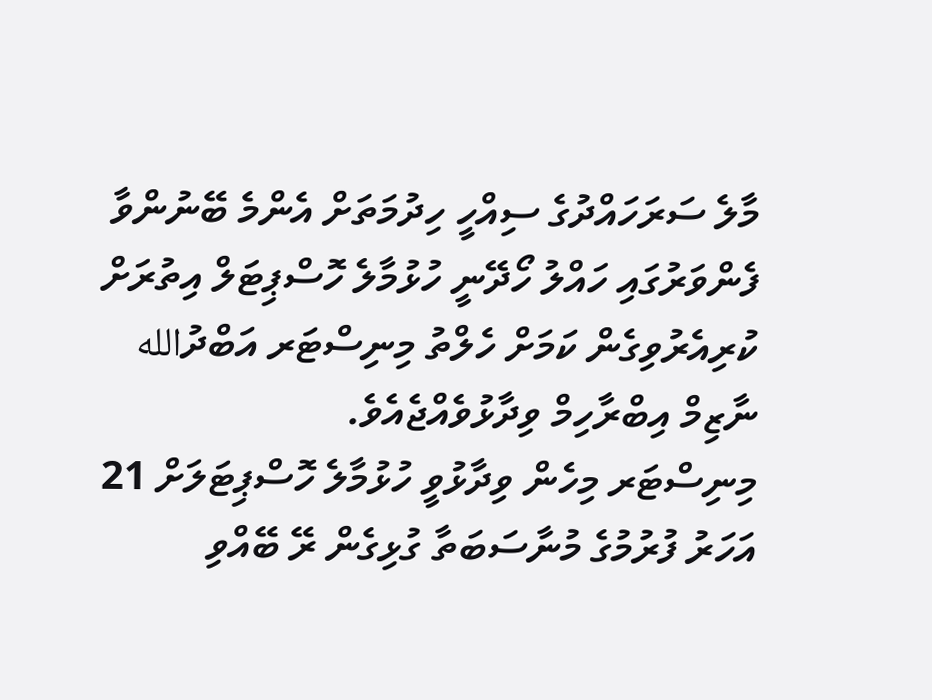މާލެ ސަރަހައްދުގެ ސިއްހީ ހިދުމަތަށް އެންމެ ބޭނުންވާ ފެންވަރުގައި ހައްލު ހޯދޭނީ ހުޅުމާލެ ހޮސްޕިޓަލް އިތުރަށް ކުރިއެރުވިގެން ކަމަށް ހެލްތު މިނިސްޓަރ އަބްދުالله ނާޒިމް އިބްރާހިމް ވިދާޅުވެއްޖެއެވެ.
މިނިސްޓަރ މިހެން ވިދާޅުވީ ހުޅުމާލެ ހޮސްޕިޓަލަށް 21 އަހަރު ފުރުމުގެ މުނާސަބަތާ ގުޅިގެން ރޭ ބޭއްވި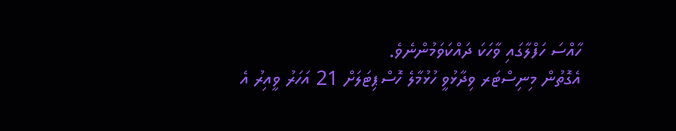ހާއްސަ ހަފްލާގައި ވާހަކަ ދައްކަވަމުންނެވެ.
އެގޮތުން މިނިސްޓަރ ވިދާޅުވީ ހުޅުމާލެ ހޮސްޕިޓަލަށް 21 އަހަރު ވީއިރު އެ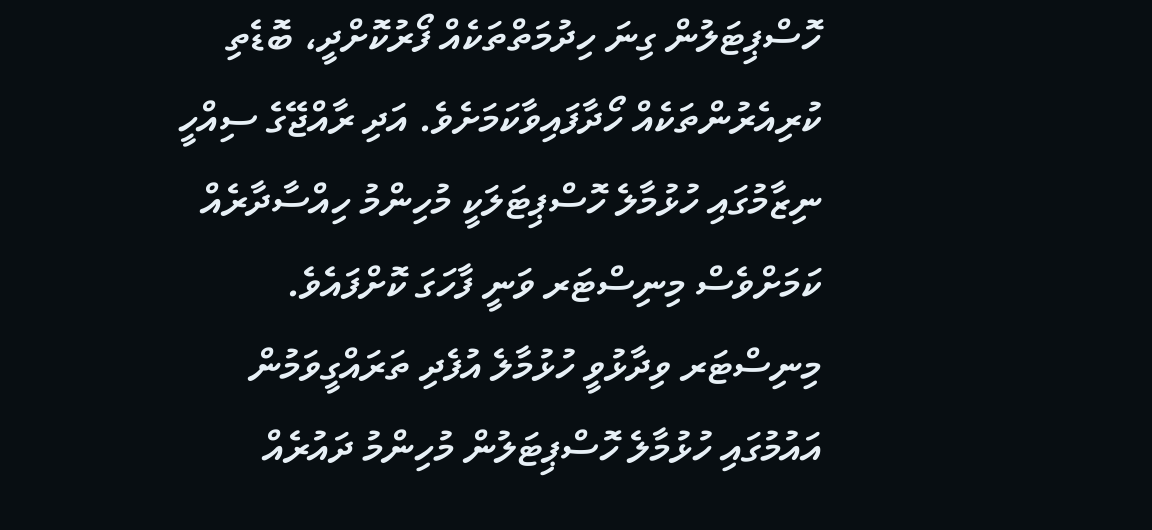ހޮސްޕިޓަލުން ގިނަ ހިދުމަތްތަކެއް ފޯރުކޮށްދީ، ބޮޑެތި ކުރިއެރުންތަކެއް ހޯދާފައިވާކަމަށެވެ. އަދި ރާއްޖޭގެ ސިއްހީ ނިޒާމުގައި ހުޅުމާލެ ހޮސްޕިޓަލަކީ މުހިންމު ހިއްސާދާރެއް ކަމަށްވެސް މިނިސްޓަރ ވަނީ ފާހަގަ ކޮށްފައެވެ.
މިނިސްޓަރ ވިދާޅުވީ ހުޅުމާލެ އުފެދި ތަރައްގީވަމުން އައުމުގައި ހުޅުމާލެ ހޮސްޕިޓަލުން މުހިންމު ދައުރެއް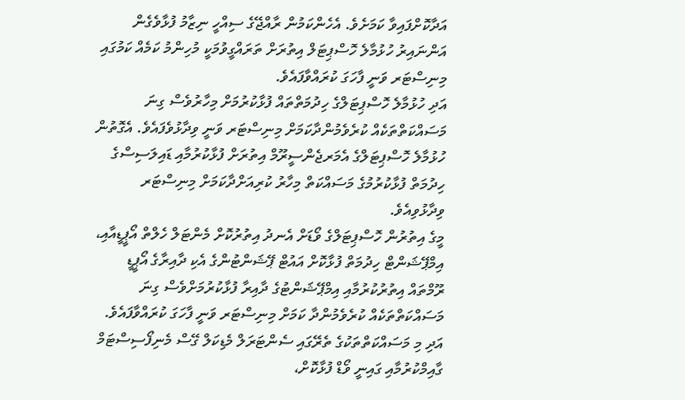އަދާކޮށްފައިވާ ކަމަށެވެ. އެހެންކަމުން ރާއްޖޭގެ ސިއްހީ ނިޒާމު ފުޅާވެގެން އަންނައިރު ހުޅުމާލެ ހޮސްޕިޓަލް އިތުރަށް ތަރައްގީވުމަކީ މުހިންމު ކަމެއް ކަމުގައި މިނިސްޓަރ ވަނީ ފާހަގަ ކުރައްވާފައެވެ.
އަދި ހުޅުމާލެ ހޮސްޕިޓަލްގެ ހިދުމަތްތައް ފުޅާކުރުމަށް މިހާރުވެސް ގިނަ މަސައްކަތްތަކެއް ކުރެވެމުންދާކަމަށް މިނިސްޓަރ ވަނީ ވިދާޅުވެފައެވެ. އެގޮތުން ހުޅުމާލެ ހޮސްޕިޓަލްގެ އެމަރޖެންސީރޫމް އިތުރަށް ފުޅާކުރުމާއި ޑައިލަސިސްގެ ހިދުމަތް ފުޅާކުރުމުގެ މަސައްކަތް މިހާރު ކުރިއަށްދާކަމަށް މިނިސްޓަރ ވިދާޅުވިއެވެ.
މީގެ އިތުރުން ހޮސްޕިޓަލްގެ ވޯޑަށް އެނދު އިތުރުކޮށް މެންޓަލް ހެލްތް އޯޕީޑީއާއި، އިމްޕޭޝަންޓް ހިދުމަތް ފުޅާކޮށް އައުޓް ޕޭޝަންޓުންގެ އެކި ދާއިރާގެ އޯޕީޑީ ރޫމްތައް އިތުރުކުރުމާއި އިމްޕޭޝަންޓުގެ ދާއިރާ ފުޅާކުރުމަށްވެސް ގިނަ މަސައްކަތްތަކެއް ކުރެވެމުންދާ ކަމަށް މިނިސްޓަރ ވަނީ ފާހަގަ ކުރައްވާފައެވެ.
އަދި މި މަސައްކަތްތަކުގެ ތެރޭގައި ސެންޓަރަލް މެޑިކަލް ގޭސް މެނިފޯސިސްޓަމް ގާއިމްކުރުމާއި ގައިނީ ވޯޑް ފުޅާކޮށް،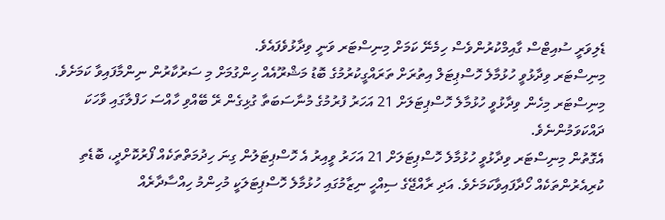ޑެލިވަރީ ސުއިޓްސް ގާއިމްކުރުންވެސް ހިމެނޭ ކަމަށް މިނިސްޓަރ ވަނީ ވިދާޅުވެފައެވެ.
މިނިސްޓަރ ވިދާޅުވީ ހުޅުމާލެ ހޮސްޕިޓަލް އިތުރަށް ތަރައްގީކުރުމުގެ ބޮޑު މަޝްރޫއެއް ހިންގުމަށް މި ސަރުކާރުން ނިންމާފައިވާ ކަމަށެވެ.
މިނިސްޓަރ މިހެން ވިދާޅުވީ ހުޅުމާލެ ހޮސްޕިޓަލަށް 21 އަހަރު ފުރުމުގެ މުނާސަބަތާ ގުޅިގެން ރޭ ބޭއްވި ހާއްސަ ހަފްލާގައި ވާހަކަ ދައްކަވަމުންނެވެ.
އެގޮތުން މިނިސްޓަރ ވިދާޅުވީ ހުޅުމާލެ ހޮސްޕިޓަލަށް 21 އަހަރު ވީއިރު އެ ހޮސްޕިޓަލުން ގިނަ ހިދުމަތްތަކެއް ފޯރުކޮށްދީ، ބޮޑެތި ކުރިއެރުންތަކެއް ހޯދާފައިވާކަމަށެވެ. އަދި ރާއްޖޭގެ ސިއްހީ ނިޒާމުގައި ހުޅުމާލެ ހޮސްޕިޓަލަކީ މުހިންމު ހިއްސާދާރެއް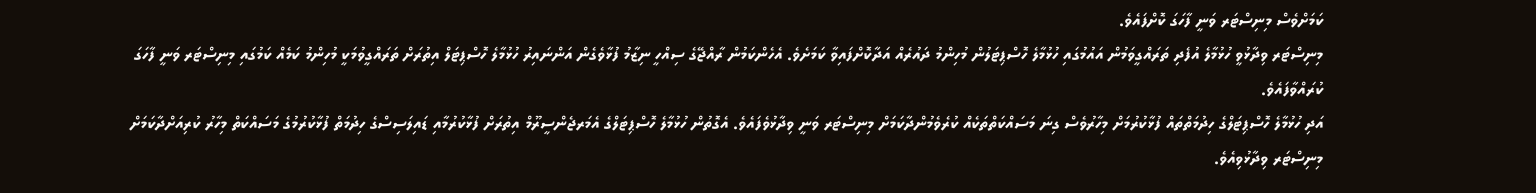ކަމަށްވެސް މިނިސްޓަރ ވަނީ ފާހަގަ ކޮށްފައެވެ.
މިނިސްޓަރ ވިދާޅުވީ ހުޅުމާލެ އުފެދި ތަރައްގީވަމުން އައުމުގައި ހުޅުމާލެ ހޮސްޕިޓަލުން މުހިންމު ދައުރެއް އަދާކޮށްފައިވާ ކަމަށެވެ. އެހެންކަމުން ރާއްޖޭގެ ސިއްހީ ނިޒާމު ފުޅާވެގެން އަންނައިރު ހުޅުމާލެ ހޮސްޕިޓަލް އިތުރަށް ތަރައްގީވުމަކީ މުހިންމު ކަމެއް ކަމުގައި މިނިސްޓަރ ވަނީ ފާހަގަ ކުރައްވާފައެވެ.
އަދި ހުޅުމާލެ ހޮސްޕިޓަލްގެ ހިދުމަތްތައް ފުޅާކުރުމަށް މިހާރުވެސް ގިނަ މަސައްކަތްތަކެއް ކުރެވެމުންދާކަމަށް މިނިސްޓަރ ވަނީ ވިދާޅުވެފައެވެ. އެގޮތުން ހުޅުމާލެ ހޮސްޕިޓަލްގެ އެމަރޖެންސީރޫމް އިތުރަށް ފުޅާކުރުމާއި ޑައިލަސިސްގެ ހިދުމަތް ފުޅާކުރުމުގެ މަސައްކަތް މިހާރު ކުރިއަށްދާކަމަށް މިނިސްޓަރ ވިދާޅުވިއެވެ.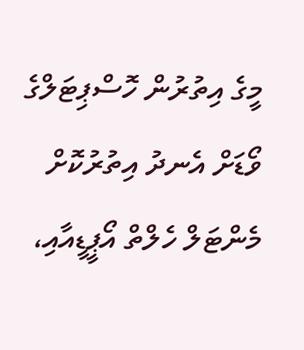މީގެ އިތުރުން ހޮސްޕިޓަލްގެ ވޯޑަށް އެނދު އިތުރުކޮށް މެންޓަލް ހެލްތް އޯޕީޑީއާއި،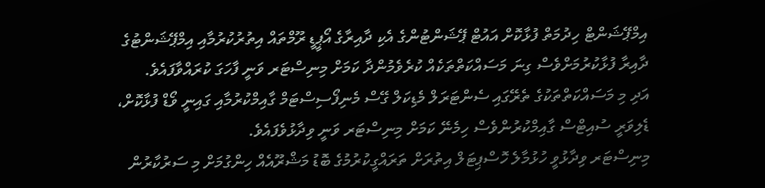އިމްޕޭޝަންޓް ހިދުމަތް ފުޅާކޮށް އައުޓް ޕޭޝަންޓުންގެ އެކި ދާއިރާގެ އޯޕީޑީ ރޫމްތައް އިތުރުކުރުމާއި އިމްޕޭޝަންޓުގެ ދާއިރާ ފުޅާކުރުމަށްވެސް ގިނަ މަސައްކަތްތަކެއް ކުރެވެމުންދާ ކަމަށް މިނިސްޓަރ ވަނީ ފާހަގަ ކުރައްވާފައެވެ.
އަދި މި މަސައްކަތްތަކުގެ ތެރޭގައި ސެންޓަރަލް މެޑިކަލް ގޭސް މެނިފޯސިސްޓަމް ގާއިމްކުރުމާއި ގައިނީ ވޯޑް ފުޅާކޮށް، ޑެލިވަރީ ސުއިޓްސް ގާއިމްކުރުންވެސް ހިމެނޭ ކަމަށް މިނިސްޓަރ ވަނީ ވިދާޅުވެފައެވެ.
މިނިސްޓަރ ވިދާޅުވީ ހުޅުމާލެ ހޮސްޕިޓަލް އިތުރަށް ތަރައްގީކުރުމުގެ ބޮޑު މަޝްރޫއެއް ހިންގުމަށް މި ސަރުކާރުން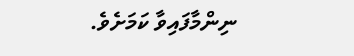ނިންމާފައިވާ ކަމަށެވެ.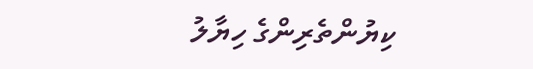ކިޔުންތެރިންގެ ހިޔާލު